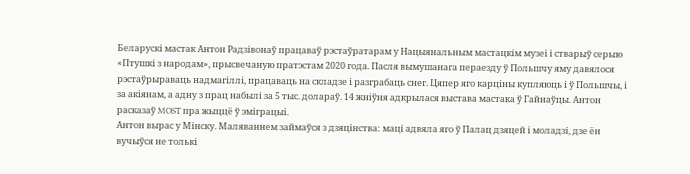Беларускі мастак Антон Радзівонаў працаваў рэстаўратарам у Нацыянальным мастацкім музеі і стварыў серыю «Птушкі з народам», прысвечаную пратэстам 2020 года. Пасля вымушанага пераезду ў Польшчу яму давялося рэстаўрыраваць надмагіллі, працаваць на складзе і разграбаць снег. Цяпер яго карціны купляюць і ў Польшчы, і за акіянам, а адну з прац набылі за 5 тыс. долараў. 14 жніўня адкрылася выстава мастака ў Гайнаўцы. Антон расказаў MOST пра жыццё ў эміграцыі.
Антон вырас у Мінску. Маляваннем займаўся з дзяцінства: маці адвяла яго ў Палац дзяцей і моладзі, дзе ён вучыўся не толькі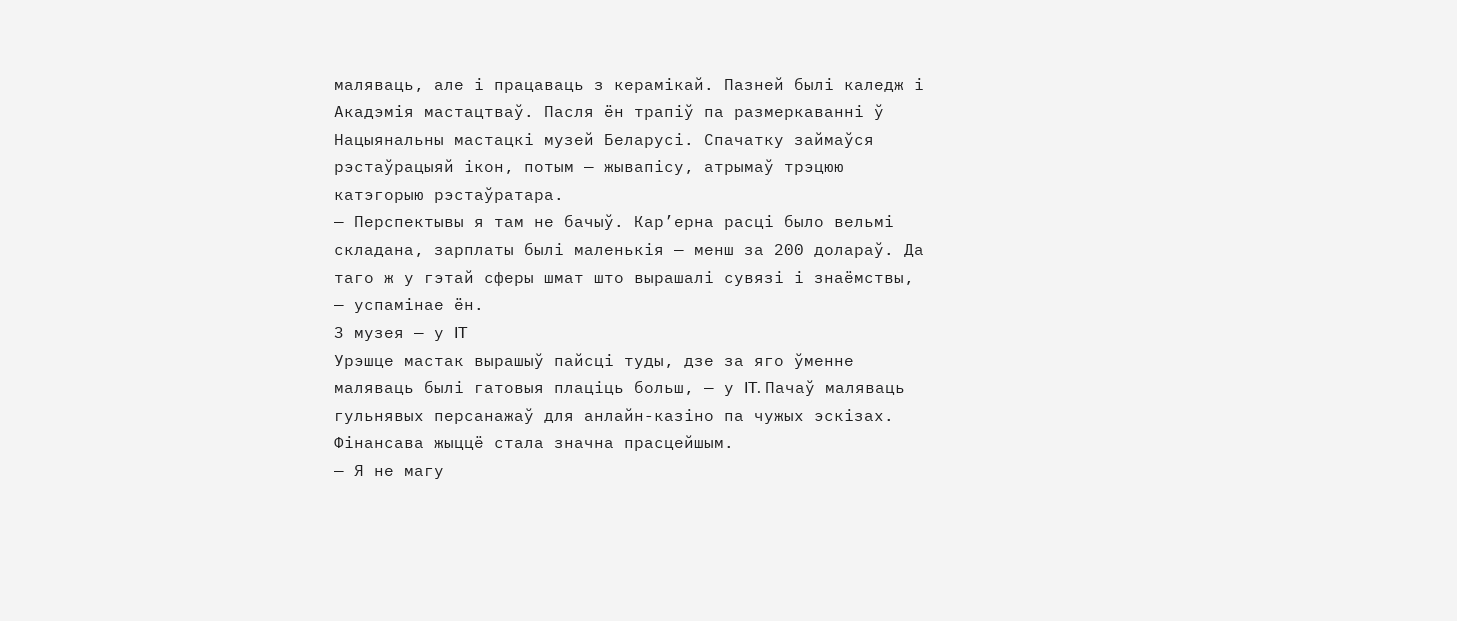маляваць, але і працаваць з керамікай. Пазней былі каледж і Акадэмія мастацтваў. Пасля ён трапіў па размеркаванні ў Нацыянальны мастацкі музей Беларусі. Спачатку займаўся рэстаўрацыяй ікон, потым — жывапісу, атрымаў трэцюю катэгорыю рэстаўратара.
— Перспектывы я там не бачыў. Кар’ерна расці было вельмі складана, зарплаты былі маленькія — менш за 200 долараў. Да таго ж у гэтай сферы шмат што вырашалі сувязі і знаёмствы, — успамінае ён.
З музея — у IT
Урэшце мастак вырашыў пайсці туды, дзе за яго ўменне маляваць былі гатовыя плаціць больш, — у IT. Пачаў маляваць гульнявых персанажаў для анлайн-казiно па чужых эскізах. Фінансава жыццё стала значна прасцейшым.
— Я не магу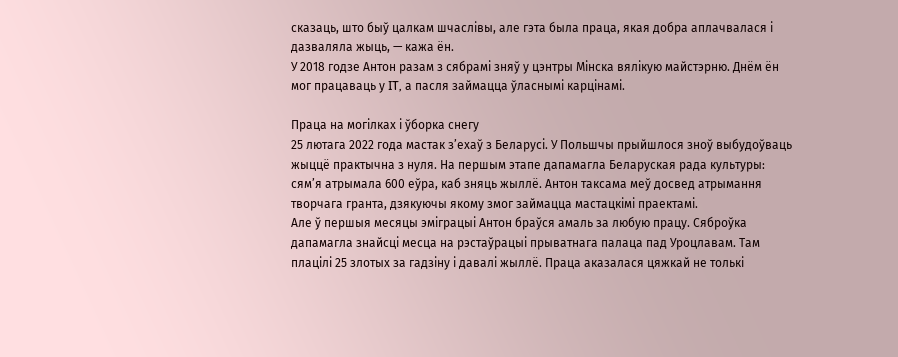сказаць, што быў цалкам шчаслівы, але гэта была праца, якая добра аплачвалася і дазваляла жыць, — кажа ён.
У 2018 годзе Антон разам з сябрамі зняў у цэнтры Мінска вялікую майстэрню. Днём ён мог працаваць у IT, а пасля займацца ўласнымі карцінамі.

Праца на могілках і ўборка снегу
25 лютага 2022 года мастак з’ехаў з Беларусі. У Польшчы прыйшлося зноў выбудоўваць жыццё практычна з нуля. На першым этапе дапамагла Беларуская рада культуры: сям’я атрымала 600 еўра, каб зняць жыллё. Антон таксама меў досвед атрымання творчага гранта, дзякуючы якому змог займацца мастацкімі праектамі.
Але ў першыя месяцы эміграцыі Антон браўся амаль за любую працу. Сяброўка дапамагла знайсці месца на рэстаўрацыі прыватнага палаца пад Уроцлавам. Там плацілі 25 злотых за гадзіну і давалі жыллё. Праца аказалася цяжкай не толькі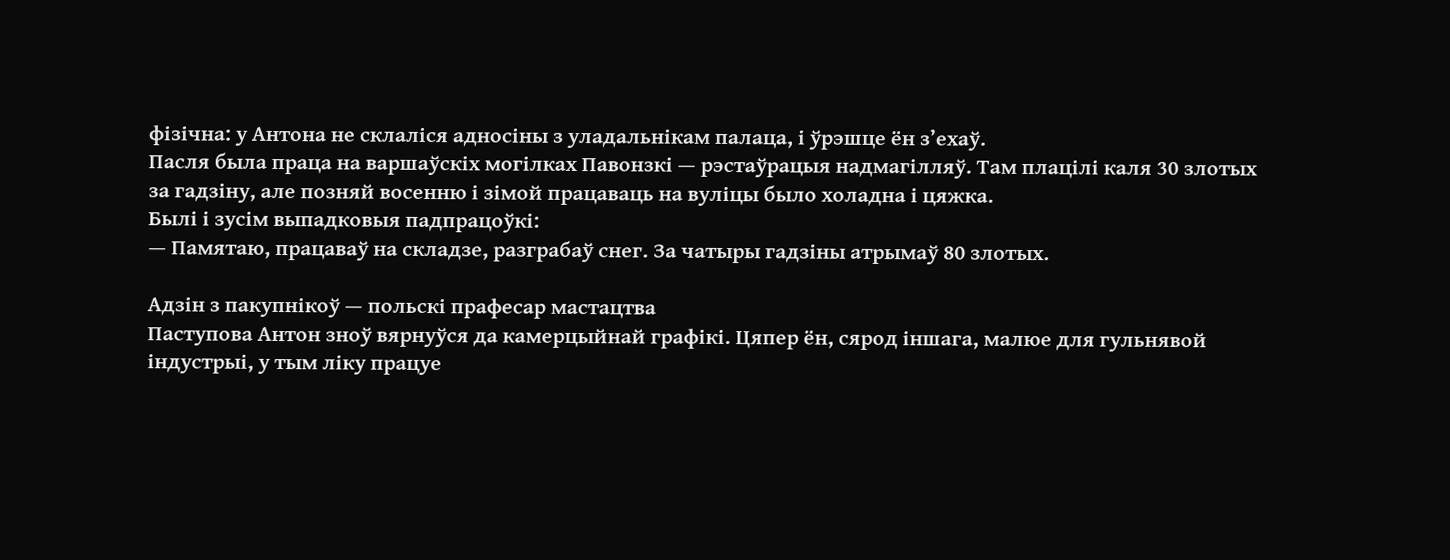фізічна: у Антона не склаліся адносіны з уладальнікам палаца, і ўрэшце ён з’ехаў.
Пасля была праца на варшаўскіх могілках Павонзкі — рэстаўрацыя надмагілляў. Там плацілі каля 30 злотых за гадзіну, але позняй восенню і зімой працаваць на вуліцы было холадна і цяжка.
Былі і зусім выпадковыя падпрацоўкі:
— Памятаю, працаваў на складзе, разграбаў снег. За чатыры гадзіны атрымаў 80 злотых.

Адзiн з пакупнікоў — польскi прафесар мастацтва
Паступова Антон зноў вярнуўся да камерцыйнай графікі. Цяпер ён, сярод іншага, малюе для гульнявой індустрыі, у тым ліку працуе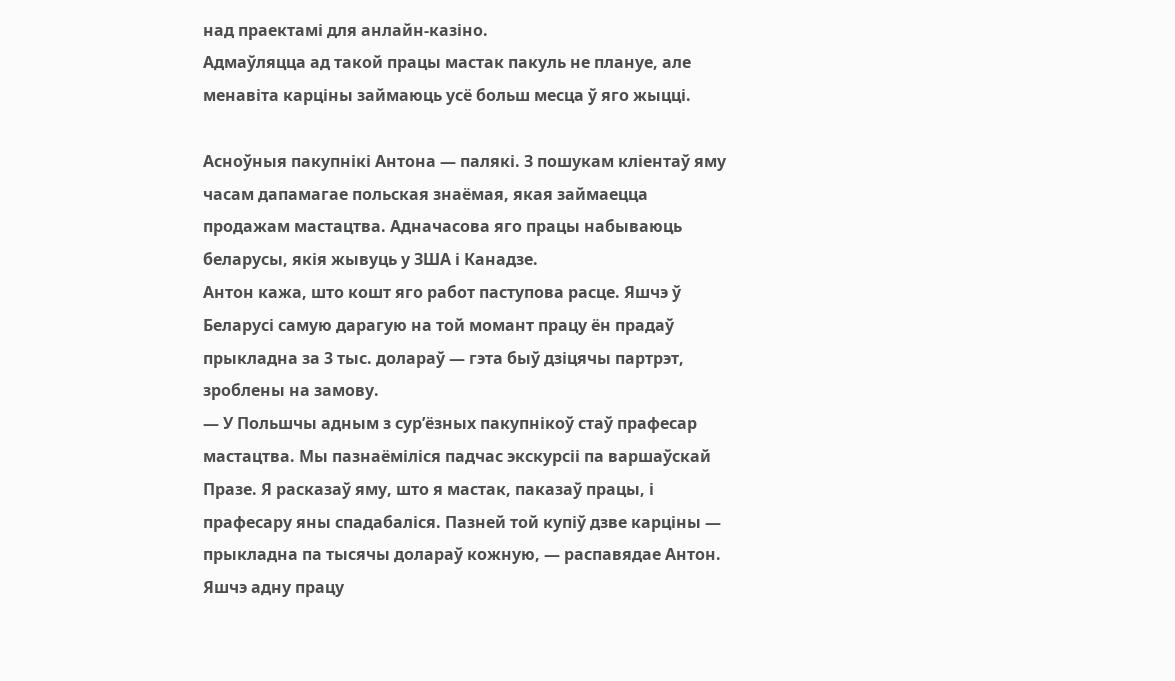над праектамі для анлайн-казіно.
Адмаўляцца ад такой працы мастак пакуль не плануе, але менавіта карціны займаюць усё больш месца ў яго жыцці.

Асноўныя пакупнікі Антона — палякі. З пошукам кліентаў яму часам дапамагае польская знаёмая, якая займаецца продажам мастацтва. Адначасова яго працы набываюць беларусы, якія жывуць у ЗША і Канадзе.
Антон кажа, што кошт яго работ паступова расце. Яшчэ ў Беларусі самую дарагую на той момант працу ён прадаў прыкладна за 3 тыс. долараў — гэта быў дзіцячы партрэт, зроблены на замову.
— У Польшчы адным з сур’ёзных пакупнікоў стаў прафесар мастацтва. Мы пазнаёміліся падчас экскурсіі па варшаўскай Празе. Я расказаў яму, што я мастак, паказаў працы, і прафесару яны спадабаліся. Пазней той купіў дзве карціны — прыкладна па тысячы долараў кожную, — распавядае Антон.
Яшчэ адну працу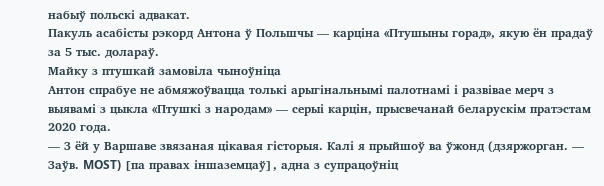набыў польскі адвакат.
Пакуль асабісты рэкорд Антона ў Польшчы — карціна «Птушыны горад», якую ён прадаў за 5 тыс. долараў.
Майку з птушкай замовіла чыноўніца
Антон спрабуе не абмяжоўвацца толькі арыгінальнымі палотнамі і развівае мерч з выявамі з цыкла «Птушкі з народам» — серыi карцiн, прысвечанай беларускім пратэстам 2020 года.
— З ёй у Варшаве звязаная цiкавая гiсторыя. Калі я прыйшоў ва ўжонд (дзяржорган. — Заўв. MOST) [па правах іншаземцаў], адна з супрацоўніц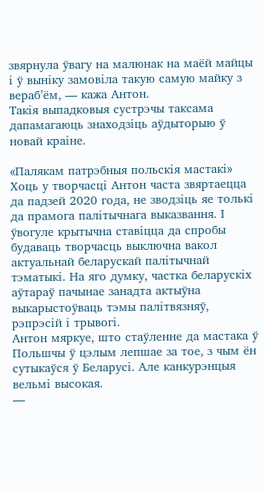звярнула ўвагу на малюнак на маёй майцы і ў выніку замовіла такую самую майку з вераб’ём, — кажа Антон.
Такія выпадковыя сустрэчы таксама дапамагаюць знаходзіць аўдыторыю ў новай краіне.

«Палякам патрэбныя польскія мастакі»
Хоць у творчасці Антон часта звяртаецца да падзей 2020 года, не зводзіць яе толькі да прамога палітычнага выказвання. І ўвогуле крытычна ставіцца да спробы будаваць творчасць выключна вакол актуальнай беларускай палітычнай тэматыкі. На яго думку, частка беларускіх аўтараў пачынае занадта актыўна выкарыстоўваць тэмы палітвязняў, рэпрэсій і трывогі.
Антон мяркуе, што стаўленне да мастака ў Польшчы ў цэлым лепшае за тое, з чым ён сутыкаўся ў Беларусі. Але канкурэнцыя вельмі высокая.
—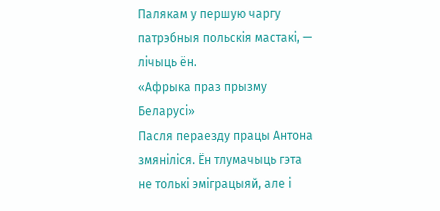Палякам у першую чаргу патрэбныя польскія мастакі, — лічыць ён.
«Афрыка праз прызму Беларусі»
Пасля пераезду працы Антона змяніліся. Ён тлумачыць гэта не толькі эміграцыяй, але і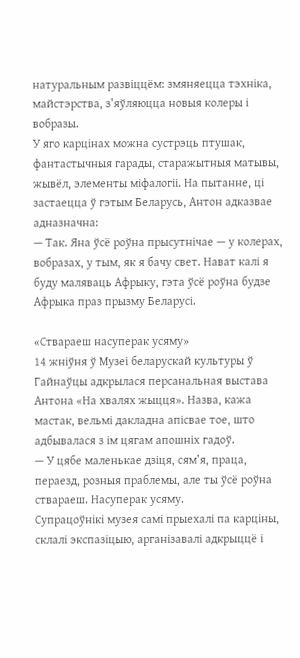натуральным развіццём: змяняецца тэхніка, майстэрства, з’яўляюцца новыя колеры і вобразы.
У яго карцінах можна сустрэць птушак, фантастычныя гарады, старажытныя матывы, жывёл, элементы міфалогіі. На пытанне, ці застаецца ў гэтым Беларусь, Антон адказвае адназначна:
— Так. Яна ўсё роўна прысутнічае — у колерах, вобразах, у тым, як я бачу свет. Нават калі я буду маляваць Афрыку, гэта ўсё роўна будзе Афрыка праз прызму Беларусі.

«Ствараеш насуперак усяму»
14 жнiўня ў Музеі беларускай культуры ў Гайнаўцы адкрылася персанальная выстава Антона «На хвалях жыцця». Назва, кажа мастак, вельмі дакладна апісвае тое, што адбывалася з ім цягам апошніх гадоў.
— У цябе маленькае дзіця, сям’я, праца, пераезд, розныя праблемы, але ты ўсё роўна ствараеш. Насуперак усяму.
Супрацоўнікі музея самі прыехалі па карціны, склалі экспазіцыю, арганізавалі адкрыццё і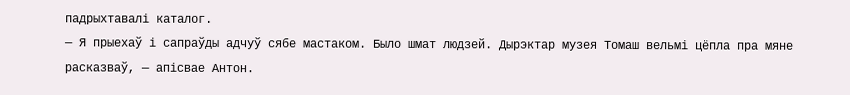падрыхтавалі каталог.
— Я прыехаў і сапраўды адчуў сябе мастаком. Было шмат людзей. Дырэктар музея Томаш вельмі цёпла пра мяне расказваў, — апісвае Антон.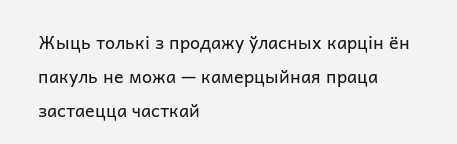Жыць толькі з продажу ўласных карцін ён пакуль не можа — камерцыйная праца застаецца часткай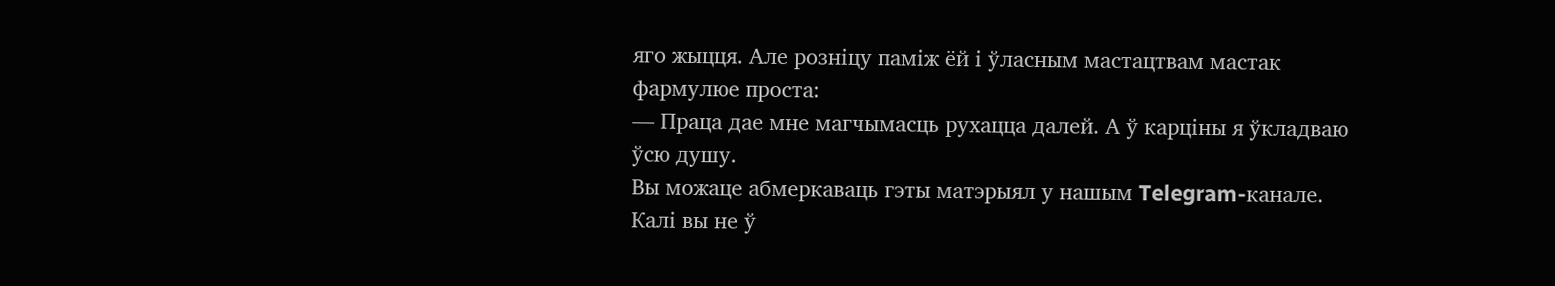яго жыцця. Але розніцу паміж ёй і ўласным мастацтвам мастак фармулюе проста:
— Праца дае мне магчымасць рухацца далей. А ў карціны я ўкладваю ўсю душу.
Вы можаце абмеркаваць гэты матэрыял у нашым Telegram-канале. Калі вы не ў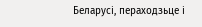Беларусі, пераходзьце і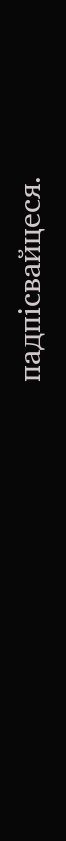падпісвайцеся.